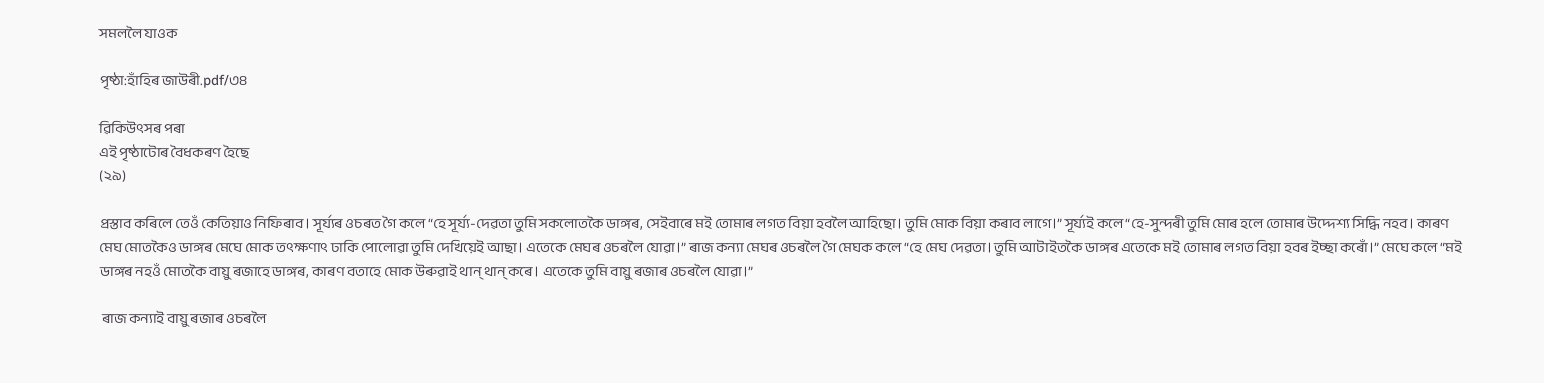সমললৈ যাওক

পৃষ্ঠা:হাঁহিৰ জাউৰী.pdf/৩৪

ৱিকিউৎসৰ পৰা
এই পৃষ্ঠাটোৰ বৈধকৰণ হৈছে
(২৯)

প্ৰস্তাব কৰিলে তেওঁ কেতিয়াও নিফিৰাব। সূৰ্য্যৰ ওচৰত গৈ কলে “হে সূৰ্য্য-দেৱতা তুমি সকলোতকৈ ডাঙ্গৰ, সেইবাৰে মই তোমাৰ লগত বিয়া হবলৈ আহিছো। তুমি মোক বিয়া কৰাব লাগে।” সূৰ্য্যই কলে “হে-সুন্দৰী তুমি মোৰ হলে তোমাৰ উদ্দেশ্য সিদ্ধি নহব। কাৰণ মেঘ মোতকৈও ডাঙ্গৰ মেঘে মোক তৎক্ষণাৎ ঢাকি পোলোৱা তুমি দেখিয়েই আছা। এতেকে মেঘৰ ওচৰলৈ যোৱা।” ৰাজ কন্যা মেঘৰ ওচৰলৈ গৈ মেঘক কলে “হে মেঘ দেৱতা। তুমি আটাইতকৈ ডাঙ্গৰ এতেকে মই তোমাৰ লগত বিয়া হবৰ ইচ্ছা কৰোঁ।” মেঘে কলে “মই ডাঙ্গৰ নহওঁ মোতকৈ বায়ু ৰজাহে ডাঙ্গৰ, কাৰণ বতাহে মোক উৰুৱাই থান্ থান্ কৰে। এতেকে তুমি বায়ু ৰজাৰ ওচৰলৈ যোৱা।”

 ৰাজ কন্যাই বায়ু ৰজাৰ ওচৰলৈ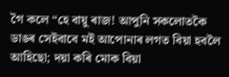গৈ কলে “হে বায়ু ৰাজ! আপুনি সকলোতকৈ ডাঙৰ সেইবাবে মই আপোনাৰ লগত বিয়া হবলৈ আহিছো; দয়া কৰি মোক বিয়া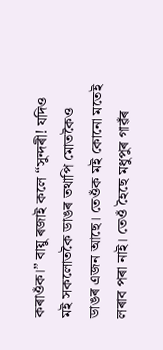কৰাওঁক।” বায়ু ৰজাই কলে “সুন্দৰী! যদিও মই সকলোতকৈ ডাঙৰ তথাপি মোতকৈও ডাঙৰ এজন আছে। তেওঁক মই কোনো মতেই লৰাব পৰা নাই। তেওঁ হৈছে মধুপুৰ গাৱঁৰ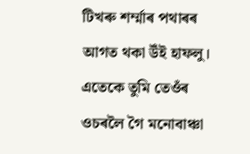টিখৰু শৰ্ম্মাৰ পথাৰৰ আগত থকা উঁই হাফলু। এতেকে তুমি তেওঁৰ ওচৰলৈ গৈ মনোবাঞ্চা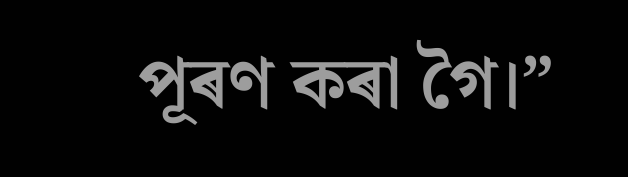পূৰণ কৰা গৈ।”